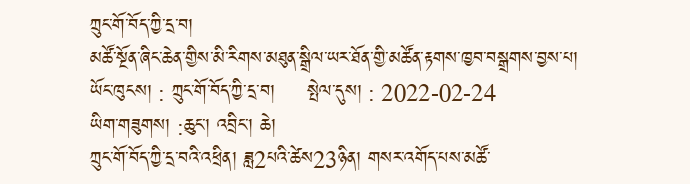ཀྲུང་གོ་བོད་ཀྱི་དྲ་བ།
མཚོ་སྔོན་ཞིང་ཆེན་གྱིས་མི་རིགས་མཐུན་སྒྲིལ་ཡར་ཐོན་གྱི་མཚོན་རྟགས་ཁྱབ་བསྒྲགས་བྱས་པ།
ཡོང་ཁུངས། : ཀྲུང་གོ་བོད་ཀྱི་དྲ་བ།     སྤེལ་དུས། : 2022-02-24
ཡིག་གཟུགས། :ཆུང་། འབྲིང་། ཆེ།
ཀྲུང་གོ་བོད་ཀྱི་དྲ་བའི་འཕྲིན། ཟླ2པའི་ཚེས23ཉིན། གསར་འགོད་པས་མཚོ་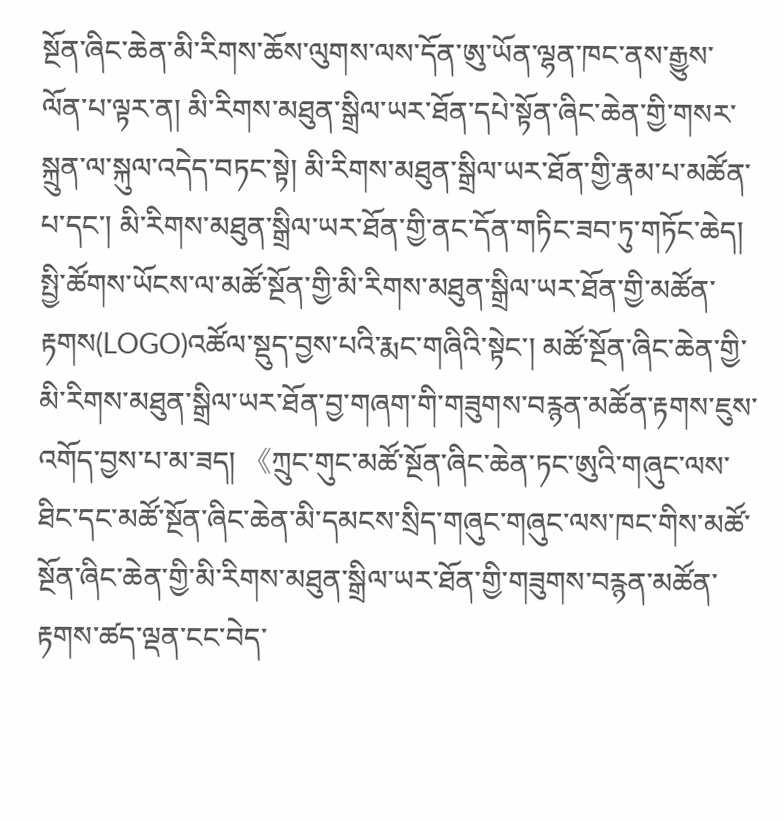སྔོན་ཞིང་ཆེན་མི་རིགས་ཆོས་ལུགས་ལས་དོན་ཨུ་ཡོན་ལྷན་ཁང་ནས་རྒྱུས་ལོན་པ་ལྟར་ན། མི་རིགས་མཐུན་སྒྲིལ་ཡར་ཐོན་དཔེ་སྟོན་ཞིང་ཆེན་གྱི་གསར་སྐྲུན་ལ་སྐུལ་འདེད་བཏང་སྟེ། མི་རིགས་མཐུན་སྒྲིལ་ཡར་ཐོན་གྱི་རྣམ་པ་མཚོན་པ་དང་། མི་རིགས་མཐུན་སྒྲིལ་ཡར་ཐོན་གྱི་ནང་དོན་གཏིང་ཟབ་ཏུ་གཏོང་ཆེད། སྤྱི་ཚོགས་ཡོངས་ལ་མཚོ་སྔོན་གྱི་མི་རིགས་མཐུན་སྒྲིལ་ཡར་ཐོན་གྱི་མཚོན་རྟགས(LOGO)འཚོལ་སྡུད་བྱས་པའི་རྨང་གཞིའི་སྟེང་། མཚོ་སྔོན་ཞིང་ཆེན་གྱི་མི་རིགས་མཐུན་སྒྲིལ་ཡར་ཐོན་བྱ་གཞག་གི་གཟུགས་བརྙན་མཚོན་རྟགས་ཇུས་འགོད་བྱས་པ་མ་ཟད། 《ཀྲུང་གུང་མཚོ་སྔོན་ཞིང་ཆེན་ཏང་ཨུའི་གཞུང་ལས་ཐིང་དང་མཚོ་སྔོན་ཞིང་ཆེན་མི་དམངས་སྲིད་གཞུང་གཞུང་ལས་ཁང་གིས་མཚོ་སྔོན་ཞིང་ཆེན་གྱི་མི་རིགས་མཐུན་སྒྲིལ་ཡར་ཐོན་གྱི་གཟུགས་བརྙན་མཚོན་རྟགས་ཚད་ལྡན་ངང་བེད་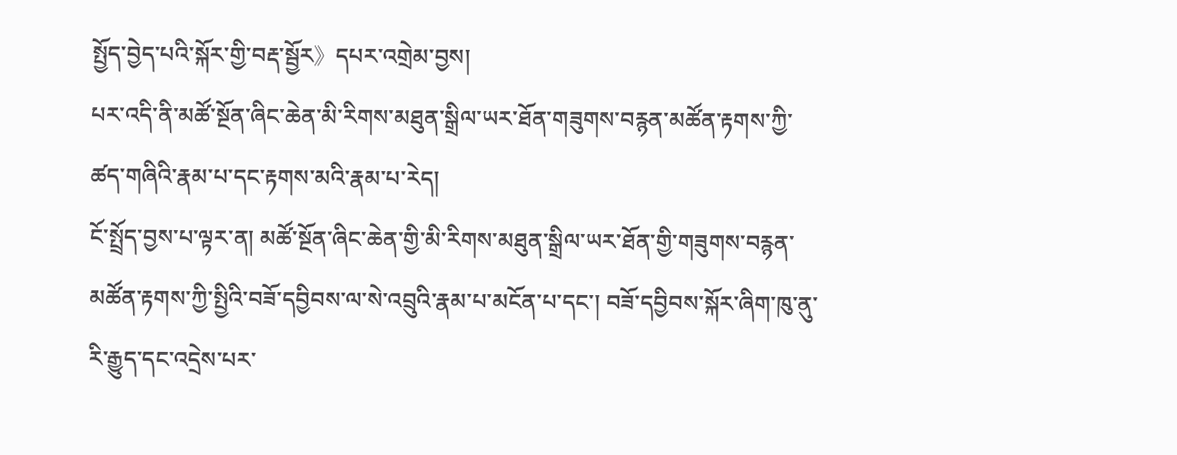སྤྱོད་བྱེད་པའི་སྐོར་གྱི་བརྡ་སྦྱོར》དཔར་འགྲེམ་བྱས།
པར་འདི་ནི་མཚོ་སྔོན་ཞིང་ཆེན་མི་རིགས་མཐུན་སྒྲིལ་ཡར་ཐོན་གཟུགས་བརྙན་མཚོན་རྟགས་ཀྱི་ཚད་གཞིའི་རྣམ་པ་དང་རྟགས་མའི་རྣམ་པ་རེད།
ངོ་སྤྲོད་བྱས་པ་ལྟར་ན། མཚོ་སྔོན་ཞིང་ཆེན་གྱི་མི་རིགས་མཐུན་སྒྲིལ་ཡར་ཐོན་གྱི་གཟུགས་བརྙན་མཚོན་རྟགས་ཀྱི་སྤྱིའི་བཟོ་དབྱིབས་ལ་སེ་འབྲུའི་རྣམ་པ་མངོན་པ་དང་། བཟོ་དབྱིབས་སྐོར་ཞིག་ཁུ་ནུ་རི་རྒྱུད་དང་འདྲེས་པར་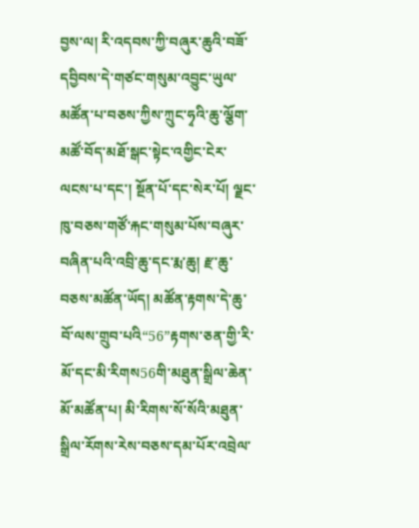བྱས་ལ། རི་འདབས་ཀྱི་བཞུར་ཆུའི་བཟོ་དབྱིབས་དེ་གཙང་གསུམ་འབྱུང་ཡུལ་མཚོན་པ་བཅས་ཀྱིས་ཀྲུང་ཧྭའི་ཆུ་ལྕོག་མཚོ་བོད་མཐོ་སྒང་སྟེང་འགྱིང་ངེར་ལངས་པ་དང་། སྔོན་པོ་དང་སེར་པོ། ལྗང་ཁུ་བཅས་གཙོ་རྐང་གསུམ་པོས་བཞུར་བཞིན་པའི་འབྲི་ཆུ་དང་རྨ་ཆུ། རྫ་ཆུ་བཅས་མཚོན་ཡོད། མཚོན་རྟགས་དེ་ཆུ་བོ་ལས་གྲུབ་པའི“56”རྟགས་ཅན་གྱི་རི་མོ་དང་མི་རིགས56གི་མཐུན་སྒྲིལ་ཆེན་མོ་མཚོན་པ། མི་རིགས་སོ་སོའི་མཐུན་སྒྲིལ་རོགས་རེས་བཅས་དམ་པོར་འབྲེལ་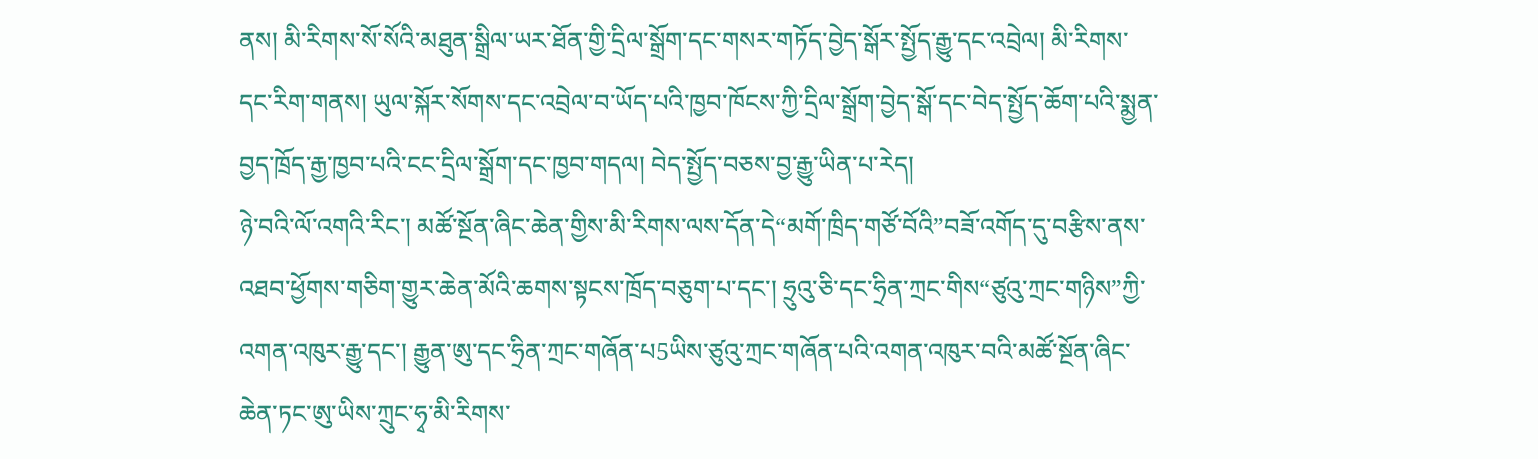ནས། མི་རིགས་སོ་སོའི་མཐུན་སྒྲིལ་ཡར་ཐོན་གྱི་དྲིལ་སྒྲོག་དང་གསར་གཏོད་བྱེད་སྒོར་སྤྱོད་རྒྱུ་དང་འབྲེལ། མི་རིགས་དང་རིག་གནས། ཡུལ་སྐོར་སོགས་དང་འབྲེལ་བ་ཡོད་པའི་ཁྱབ་ཁོངས་ཀྱི་དྲིལ་སྒྲོག་བྱེད་སྒོ་དང་བེད་སྤྱོད་ཆོག་པའི་སྨྱན་བྱད་ཁྲོད་རྒྱ་ཁྱབ་པའི་ངང་དྲིལ་སྒྲོག་དང་ཁྱབ་གདལ། བེད་སྤྱོད་བཅས་བྱ་རྒྱུ་ཡིན་པ་རེད།
ཉེ་བའི་ལོ་འགའི་རིང་། མཚོ་སྔོན་ཞིང་ཆེན་གྱིས་མི་རིགས་ལས་དོན་དེ“མགོ་ཁྲིད་གཙོ་བོའི”བཟོ་འགོད་དུ་བརྩིས་ནས་འཐབ་ཕྱོགས་གཅིག་གྱུར་ཆེན་མོའི་ཆགས་སྟངས་ཁྲོད་བཅུག་པ་དང་། ཧྲུའུ་ཅི་དང་ཧྲིན་ཀྲང་གིས“ཙུའུ་ཀྲང་གཉིས”ཀྱི་འགན་འཁུར་རྒྱུ་དང་། རྒྱུན་ཨུ་དང་ཧྲིན་ཀྲང་གཞོན་པ5ཡིས་ཙུའུ་ཀྲང་གཞོན་པའི་འགན་འཁུར་བའི་མཚོ་སྔོན་ཞིང་ཆེན་ཏང་ཨུ་ཡིས་ཀྲུང་ཧྭ་མི་རིགས་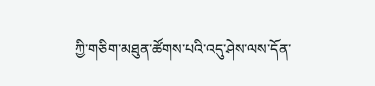ཀྱི་གཅིག་མཐུན་ཚོགས་པའི་འདུ་ཤེས་ལས་དོན་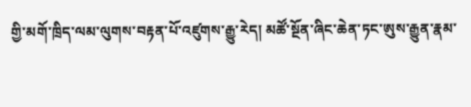གྱི་མགོ་ཁྲིད་ལམ་ལུགས་བརྟན་པོ་འཛུགས་རྒྱུ་རེད། མཚོ་སྔོན་ཞིང་ཆེན་ཏང་ཨུས་རྒྱུན་རྣམ་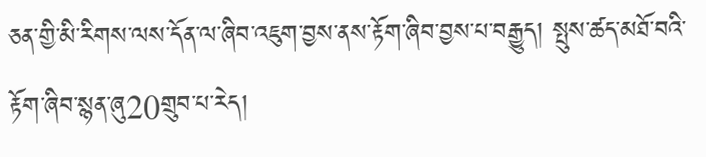ཅན་གྱི་མི་རིགས་ལས་དོན་ལ་ཞིབ་འཇུག་བྱས་ནས་རྟོག་ཞིབ་བྱས་པ་བརྒྱུད། སྤུས་ཚད་མཐོ་བའི་རྟོག་ཞིབ་སྙན་ཞུ20གྲུབ་པ་རེད།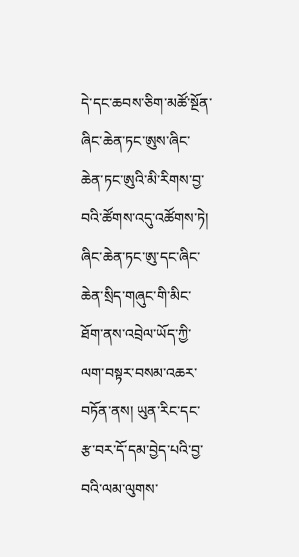དེ་དང་ཆབས་ཅིག་མཚོ་སྔོན་ཞིང་ཆེན་ཏང་ཨུས་ཞིང་ཆེན་ཏང་ཨུའི་མི་རིགས་བྱ་བའི་ཚོགས་འདུ་འཚོགས་ཏེ། ཞིང་ཆེན་ཏང་ཨུ་དང་ཞིང་ཆེན་སྲིད་གཞུང་གི་མིང་ཐོག་ནས་འབྲེལ་ཡོད་ཀྱི་ལག་བསྟར་བསམ་འཆར་བཏོན་ནས། ཡུན་རིང་དང་རྩ་བར་དོ་དམ་བྱེད་པའི་བྱ་བའི་ལམ་ལུགས་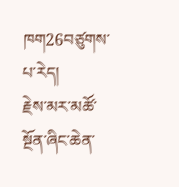ཁག26བཙུགས་པ་རེད།
རྗེས་མར་མཚོ་སྔོན་ཞིང་ཆེན་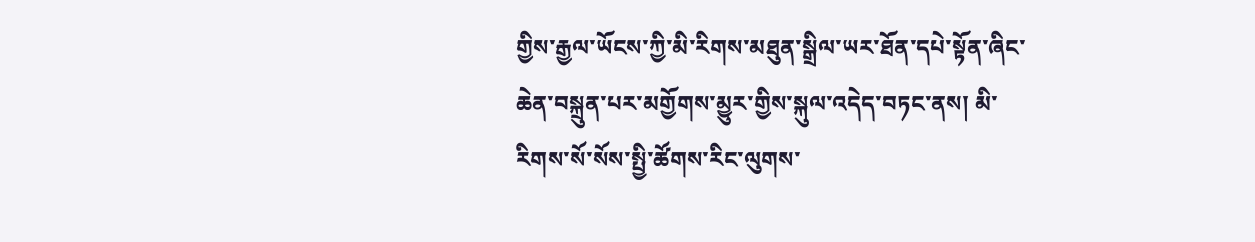གྱིས་རྒྱལ་ཡོངས་ཀྱི་མི་རིགས་མཐུན་སྒྲིལ་ཡར་ཐོན་དཔེ་སྟོན་ཞིང་ཆེན་བསྐྲུན་པར་མགྱོགས་མྱུར་གྱིས་སྐུལ་འདེད་བཏང་ནས། མི་རིགས་སོ་སོས་སྤྱི་ཚོགས་རིང་ལུགས་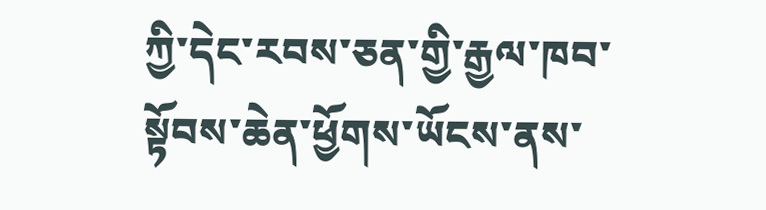ཀྱི་དེང་རབས་ཅན་གྱི་རྒྱལ་ཁབ་སྟོབས་ཆེན་ཕྱོགས་ཡོངས་ནས་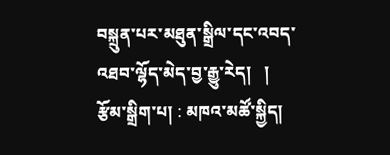བསྐྲུན་པར་མཐུན་སྒྲིལ་དང་འབད་འཐབ་ལྷོད་མེད་བྱ་རྒྱུ་རེད།   །
རྩོམ་སྒྲིག་པ། : མཁའ་མཚོ་སྐྱིད།